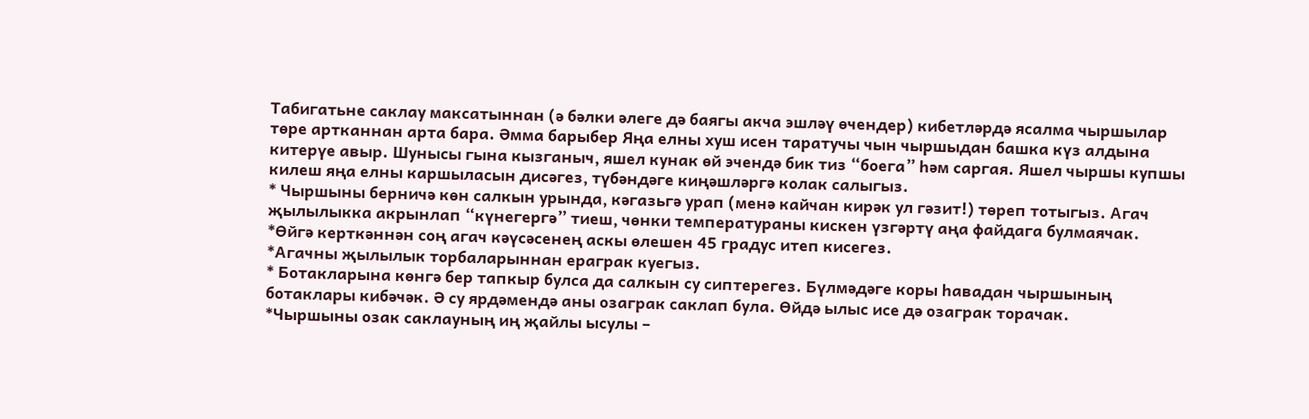Табигатьне саклау максатыннан (ә бәлки әлеге дә баягы акча эшләү өчендер) кибетләрдә ясалма чыршылар төре артканнан арта бара. Әмма барыбер Яңа елны хуш исен таратучы чын чыршыдан башка күз алдына китерүе авыр. Шунысы гына кызганыч, яшел кунак өй эчендә бик тиз “боега” һәм саргая. Яшел чыршы купшы килеш яңа елны каршыласын дисәгез, түбәндәге киңәшләргә колак салыгыз.
* Чыршыны берничә көн салкын урында, кәгазьгә урап (менә кайчан кирәк ул гәзит!) төреп тотыгыз. Агач җылылыкка акрынлап “күнегергә” тиеш, чөнки температураны кискен үзгәртү аңа файдага булмаячак.
*Өйгә керткәннән соң агач кәүсәсенең аскы өлешен 45 градус итеп кисегез.
*Агачны җылылык торбаларыннан ераграк куегыз.
* Ботакларына көнгә бер тапкыр булса да салкын су сиптерегез. Бүлмәдәге коры һавадан чыршының ботаклары кибәчәк. Ә су ярдәмендә аны озаграк саклап була. Өйдә ылыс исе дә озаграк торачак.
*Чыршыны озак саклауның иң җайлы ысулы –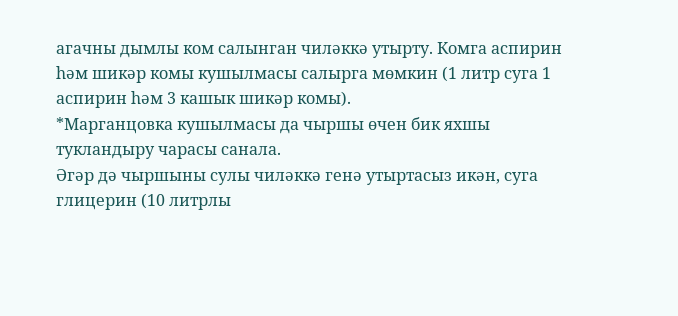агачны дымлы ком салынган чиләккә утырту. Комга аспирин һәм шикәр комы кушылмасы салырга мөмкин (1 литр суга 1 аспирин һәм 3 кашык шикәр комы).
*Марганцовка кушылмасы да чыршы өчен бик яхшы тукландыру чарасы санала.
Әгәр дә чыршыны сулы чиләккә генә утыртасыз икән, суга глицерин (10 литрлы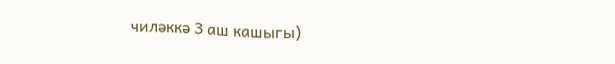чиләккә 3 аш кашыгы)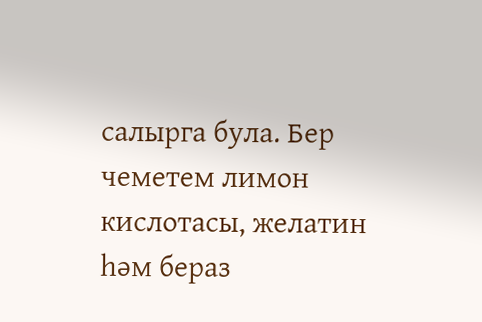салырга була. Бер чеметем лимон кислотасы, желатин һәм бераз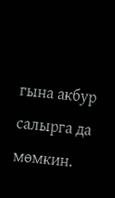гына акбур салырга да мөмкин.